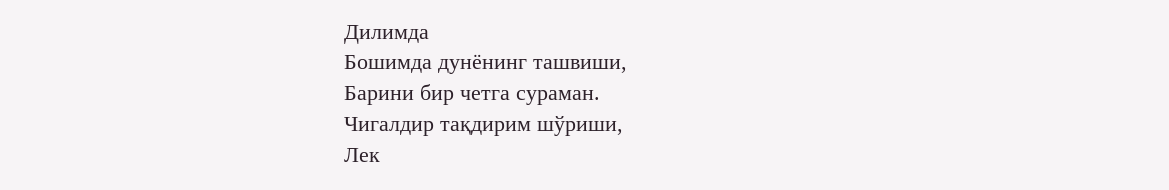Дилимда
Бошимда дунёнинг ташвиши,
Барини бир четга сураман.
Чигалдир тақдирим шўриши,
Лек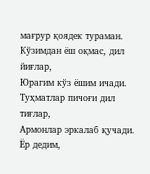мағрур қоядек тураман.
Кўзимдан ёш оқмас, дил йиғлар,
Юрагим кўз ёшим ичади.
Туҳматлар пичоғи дил тиғлар,
Армонлар эркалаб қучади.
Ёр дедим,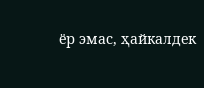ёр эмас, ҳайкалдек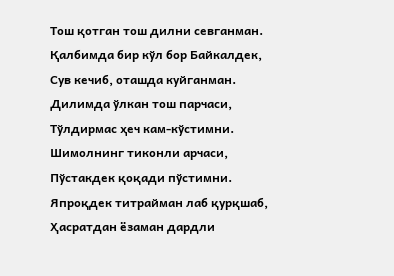Тош қотган тош дилни севганман.
Қалбимда бир кўл бор Байкалдек,
Сув кечиб, оташда куйганман.
Дилимда ўлкан тош парчаси,
Тўлдирмас ҳеч кам-кўстимни.
Шимолнинг тиконли арчаси,
Пўстакдек қоқади пўстимни.
Япроқдек титрайман лаб қурқшаб,
Ҳасратдан ёзаман дардли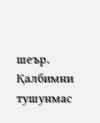шеър.
Қалбимни тушунмас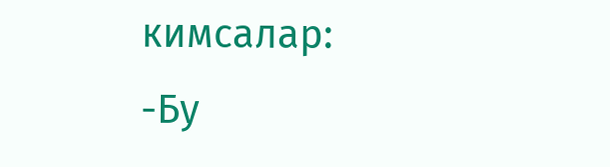кимсалар:
-Бу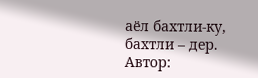аёл бахтли-ку, бахтли – дер.
Автор: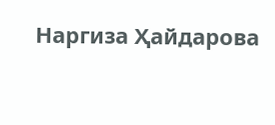Наргиза Ҳайдарова